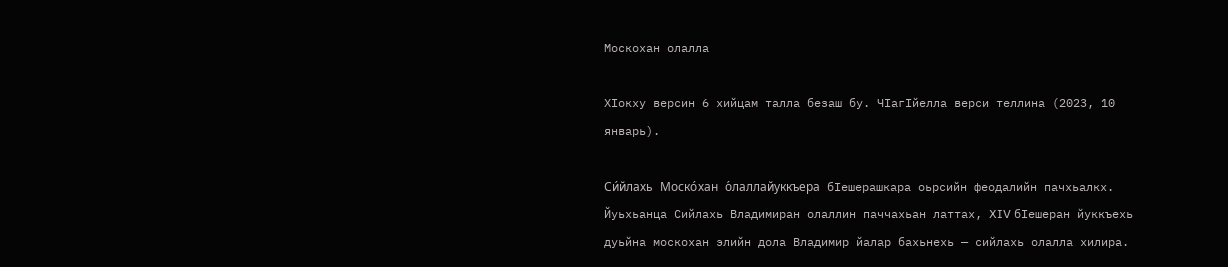Москохан олалла

ХӀокху версин 6 хийцам талла безаш бу. ЧӀагӀйелла верси теллина (2023, 10 январь).

Си́йлахь Моско́хан о́лаллайуккъера бӀешерашкара оьрсийн феодалийн пачхьалкх. Йуьхьанца Сийлахь Владимиран олаллин паччахьан латтах, XIV бӀешеран йуккъехь дуьйна москохан элийн дола Владимир йалар бахьнехь — сийлахь олалла хилира.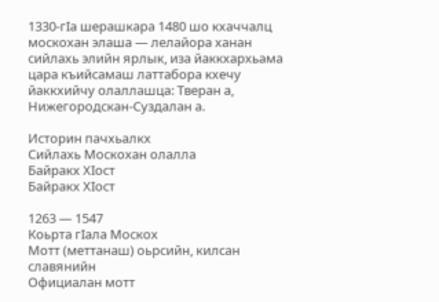1330-гӀа шерашкара 1480 шо кхаччалц москохан элаша — лелайора ханан сийлахь элийн ярлык, иза йаккхархьама цара къийсамаш латтабора кхечу йаккхийчу олаллашца: Тверан а, Нижегородскан-Суздалан а.

Историн пачхьалкх
Сийлахь Москохан олалла
Байракх ХӀост
Байракх ХӀост

1263 — 1547
Коьрта гӀала Москох
Мотт (меттанаш) оьрсийн, килсан славянийн
Официалан мотт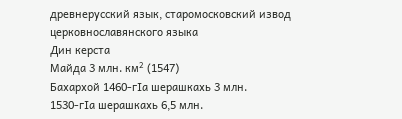древнерусский язык, старомосковский извод церковнославянского языка
Дин керста
Майда 3 млн. км² (1547)
Бахархой 1460-гӀа шерашкахь 3 млн.
1530-гӀа шерашкахь 6,5 млн.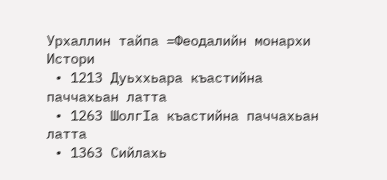Урхаллин тайпа =Феодалийн монархи
Истори
 • 1213 Дуьххьара къастийна паччахьан латта
 • 1263 ШолгӀа къастийна паччахьан латта
 • 1363 Сийлахь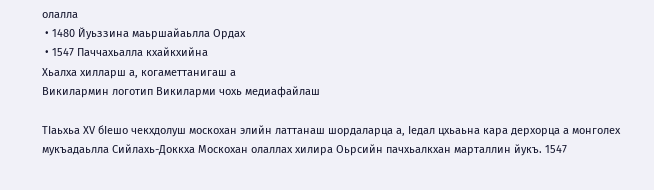олалла
 • 1480 Йуьззина маьршайаьлла Ордах
 • 1547 Паччахьалла кхайкхийна
Хьалха хилларш а, когаметтанигаш а
Викилармин логотип Викиларми чохь медиафайлаш

ТӀаьхьа XV бӀешо чекхдолуш москохан элийн латтанаш шордаларца а, Ӏедал цхьаьна кара дерхорца а монголех мукъадаьлла Сийлахь-Доккха Москохан олаллах хилира Оьрсийн пачхьалкхан марталлин йукъ. 1547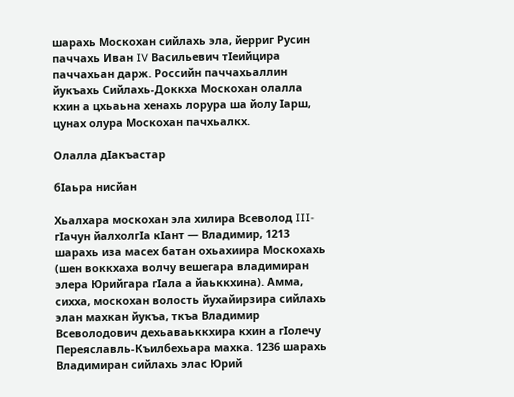шарахь Москохан сийлахь эла, йерриг Русин паччахь Иван IV Васильевич тӀеийцира паччахьан дарж. Российн паччахьаллин йукъахь Сийлахь-Доккха Москохан олалла кхин а цхьаьна хенахь лорура ша йолу Ӏарш, цунах олура Москохан пачхьалкх.

Олалла дӀакъастар

бӀаьра нисйан

Хьалхара москохан эла хилира Всеволод III-гӀачун йалхолгӀа кӀант — Владимир, 1213 шарахь иза масех батан охьахиира Москохахь (шен воккхаха волчу вешегара владимиран элера Юрийгара гӀала а йаьккхина). Амма, сихха, москохан волость йухайирзира сийлахь элан махкан йукъа, ткъа Владимир Всеволодович дехьаваьккхира кхин а гӀолечу Переяславль-Къилбехьара махка. 1236 шарахь Владимиран сийлахь элас Юрий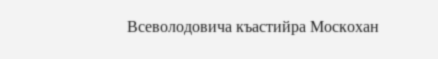Всеволодовича къастийра Москохан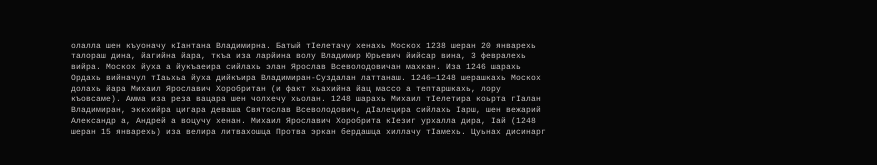олалла шен къуоначу кӀантана Владимирна. Батый тӀелетачу хенахь Москох 1238 шеран 20 январехь талораш дина, йагийна йара, ткъа иза ларйина волу Владимир Юрьевич йийсар вина, 3 февралехь вийра. Москох йуха а йукъаеира сийлахь элан Ярослав Всеволодовичан махкан. Иза 1246 шарахь Ордахь вийначул тӀаьхьа йуха дийкъира Владимиран-Суздалан латтанаш. 1246—1248 шерашкахь Москох долахь йара Михаил Ярославич Хоробритан (и факт хьахийна йац массо а тептаршкахь, лору къовсаме). Амма иза реза вацара шен чолхечу хьолан. 1248 шарахь Михаил тӀелетира коьрта гӀалан Владимиран, эккхийра цигара деваша Святослав Всеволодович, дӀалецира сийлахь Ӏарш, шен вежарий Александр а, Андрей а воцучу хенан. Михаил Ярославич Хоробрита кӀезиг урхалла дира, Ӏай (1248 шеран 15 январехь) иза велира литвахошца Протва эркан бердашца хиллачу тӀамехь. Цуьнах дисинарг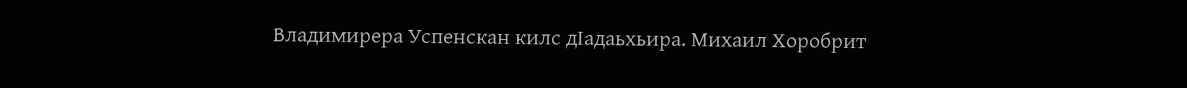Владимирера Успенскан килс дӀадаьхьира. Михаил Хоробрит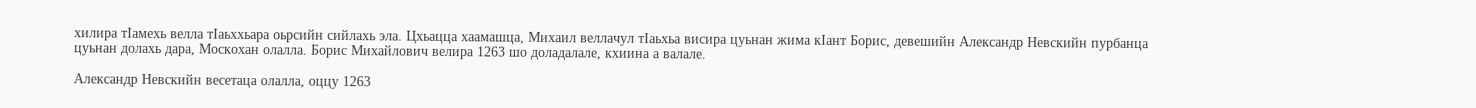хилира тӀамехь велла тӀаьххьара оьрсийн сийлахь эла. Цхьацца хаамашца, Михаил веллачул тӀаьхьа висира цуьнан жима кӀант Борис, девешийн Александр Невскийн пурбанца цуьнан долахь дара, Москохан олалла. Борис Михайлович велира 1263 шо доладалале, кхиина а валале.

Александр Невскийн весетаца олалла, оццу 1263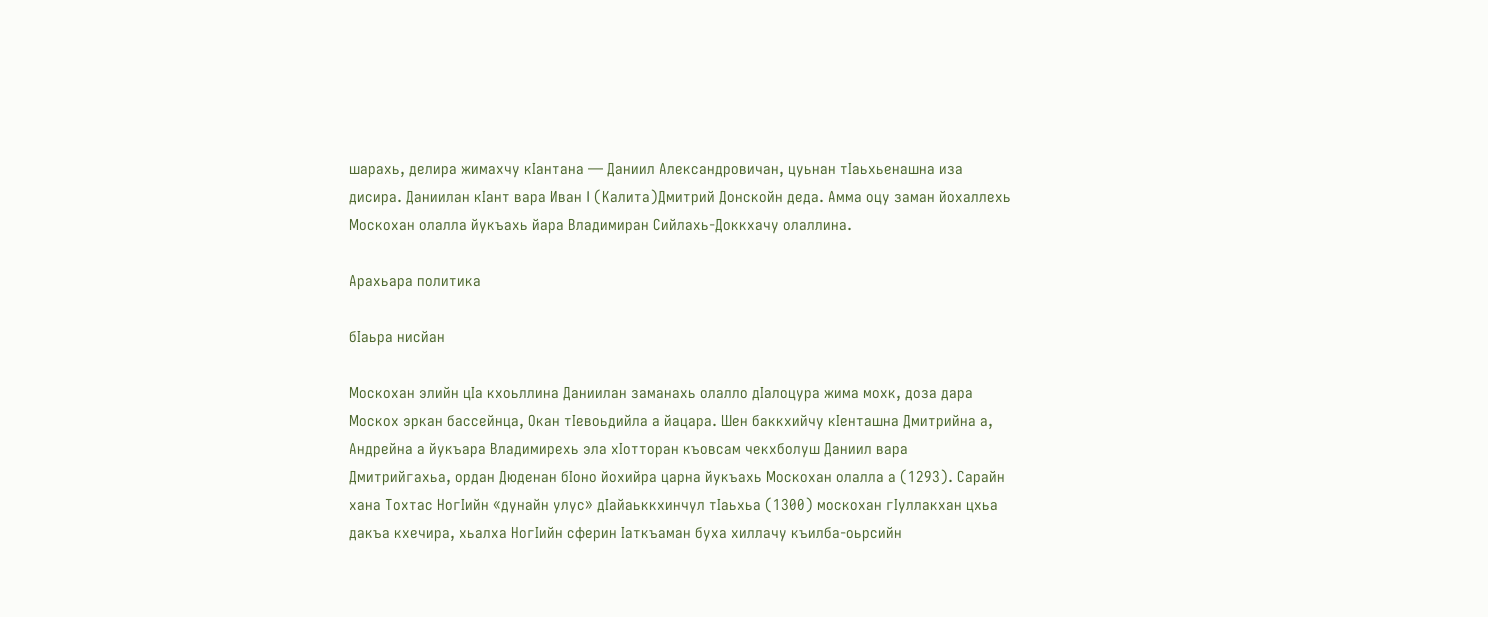шарахь, делира жимахчу кӀантана — Даниил Александровичан, цуьнан тӀаьхьенашна иза дисира. Даниилан кӀант вара Иван I (Калита)Дмитрий Донскойн деда. Амма оцу заман йохаллехь Москохан олалла йукъахь йара Владимиран Сийлахь-Доккхачу олаллина.

Арахьара политика

бӀаьра нисйан

Москохан элийн цӀа кхоьллина Даниилан заманахь олалло дӀалоцура жима мохк, доза дара Москох эркан бассейнца, Окан тӀевоьдийла а йацара. Шен баккхийчу кӀенташна Дмитрийна а, Андрейна а йукъара Владимирехь эла хӀотторан къовсам чекхболуш Даниил вара Дмитрийгахьа, ордан Дюденан бӀоно йохийра царна йукъахь Москохан олалла а (1293). Сарайн хана Тохтас НогӀийн «дунайн улус» дӀайаьккхинчул тӀаьхьа (1300) москохан гӀуллакхан цхьа дакъа кхечира, хьалха НогӀийн сферин Ӏаткъаман буха хиллачу къилба-оьрсийн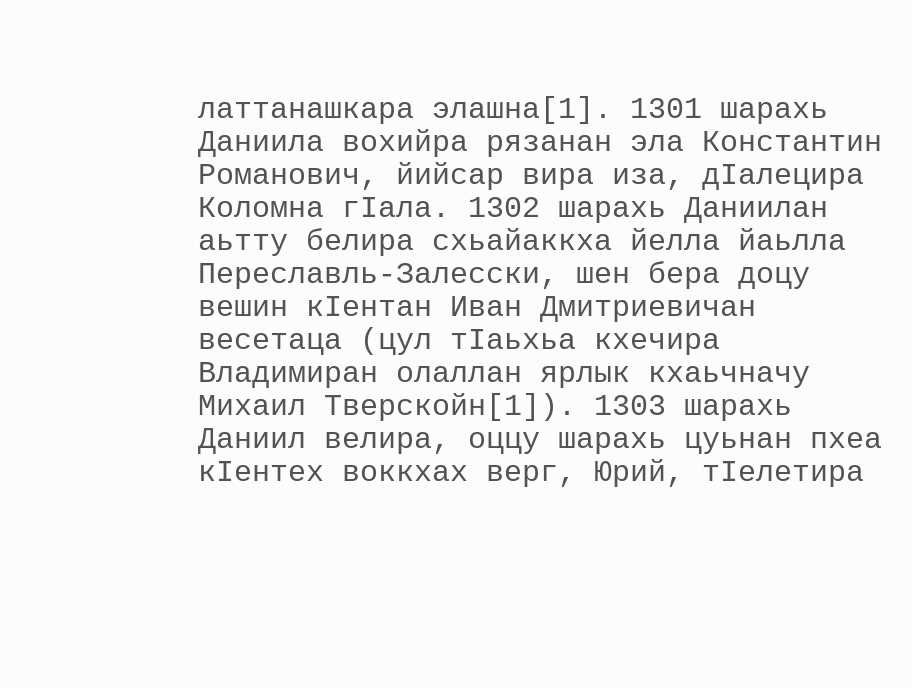латтанашкара элашна[1]. 1301 шарахь Даниила вохийра рязанан эла Константин Романович, йийсар вира иза, дӀалецира Коломна гӀала. 1302 шарахь Даниилан аьтту белира схьайаккха йелла йаьлла Переславль-Залесски, шен бера доцу вешин кӀентан Иван Дмитриевичан весетаца (цул тӀаьхьа кхечира Владимиран олаллан ярлык кхаьчначу Михаил Тверскойн[1]). 1303 шарахь Даниил велира, оццу шарахь цуьнан пхеа кӀентех воккхах верг, Юрий, тӀелетира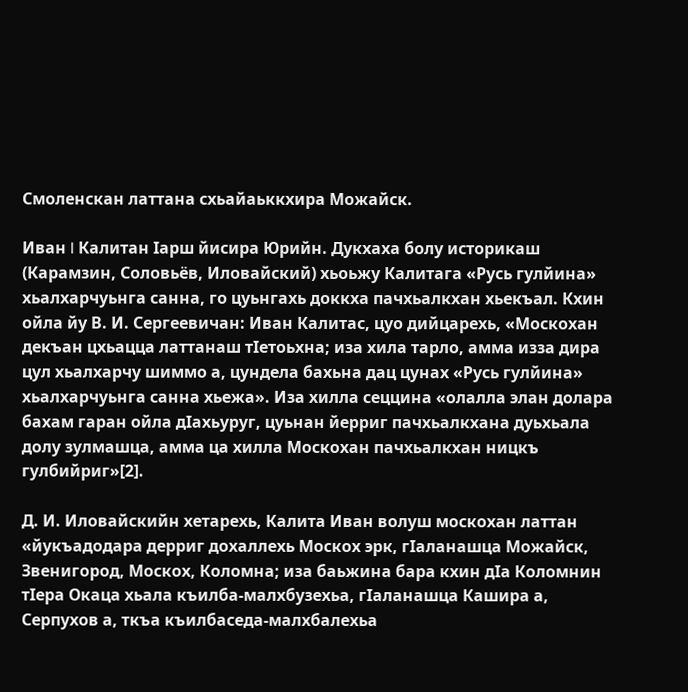Смоленскан латтана схьайаьккхира Можайск.

Иван I Калитан Ӏарш йисира Юрийн. Дукхаха болу историкаш (Карамзин, Соловьёв, Иловайский) хьоьжу Калитага «Русь гулйина» хьалхарчуьнга санна, го цуьнгахь доккха пачхьалкхан хьекъал. Кхин ойла йу В. И. Сергеевичан: Иван Калитас, цуо дийцарехь, «Москохан декъан цхьацца латтанаш тӀетоьхна; иза хила тарло, амма изза дира цул хьалхарчу шиммо а, цундела бахьна дац цунах «Русь гулйина» хьалхарчуьнга санна хьежа». Иза хилла сеццина «олалла элан долара бахам гаран ойла дӀахьуруг, цуьнан йерриг пачхьалкхана дуьхьала долу зулмашца, амма ца хилла Москохан пачхьалкхан ницкъ гулбийриг»[2].

Д. И. Иловайскийн хетарехь, Калита Иван волуш москохан латтан «йукъадодара дерриг дохаллехь Москох эрк, гӀаланашца Можайск, Звенигород, Москох, Коломна; иза баьжина бара кхин дӀа Коломнин тӀера Окаца хьала къилба-малхбузехьа, гӀаланашца Кашира а, Серпухов а, ткъа къилбаседа-малхбалехьа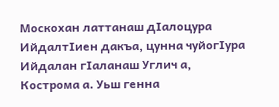Москохан латтанаш дӀалоцура ИйдалтӀиен дакъа, цунна чуйогӀура Ийдалан гӀаланаш Углич а, Кострома а. Уьш генна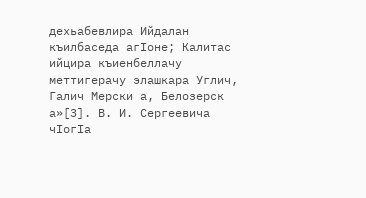дехьабевлира Ийдалан къилбаседа агӀоне; Калитас ийцира къиенбеллачу меттигерачу элашкара Углич, Галич Мерски а, Белозерск а»[3]. В. И. Сергеевича чӀогӀа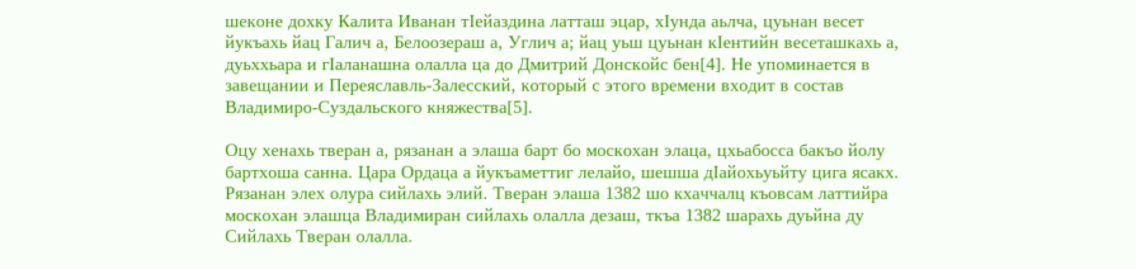шеконе дохку Калита Иванан тӀейаздина латташ эцар, хӀунда аьлча, цуьнан весет йукъахь йац Галич а, Белоозераш а, Углич а; йац уьш цуьнан кӀентийн весеташкахь а, дуьххьара и гӀаланашна олалла ца до Дмитрий Донскойс бен[4]. Не упоминается в завещании и Переяславль-Залесский, который с этого времени входит в состав Владимиро-Суздальского княжества[5].

Оцу хенахь тверан а, рязанан а элаша барт бо москохан элаца, цхьабосса бакъо йолу бартхоша санна. Цара Ордаца а йукъаметтиг лелайо, шешша дӀайохьуьйту цига ясакх. Рязанан элех олура сийлахь элий. Тверан элаша 1382 шо кхаччалц къовсам латтийра москохан элашца Владимиран сийлахь олалла дезаш, ткъа 1382 шарахь дуьйна ду Сийлахь Тверан олалла.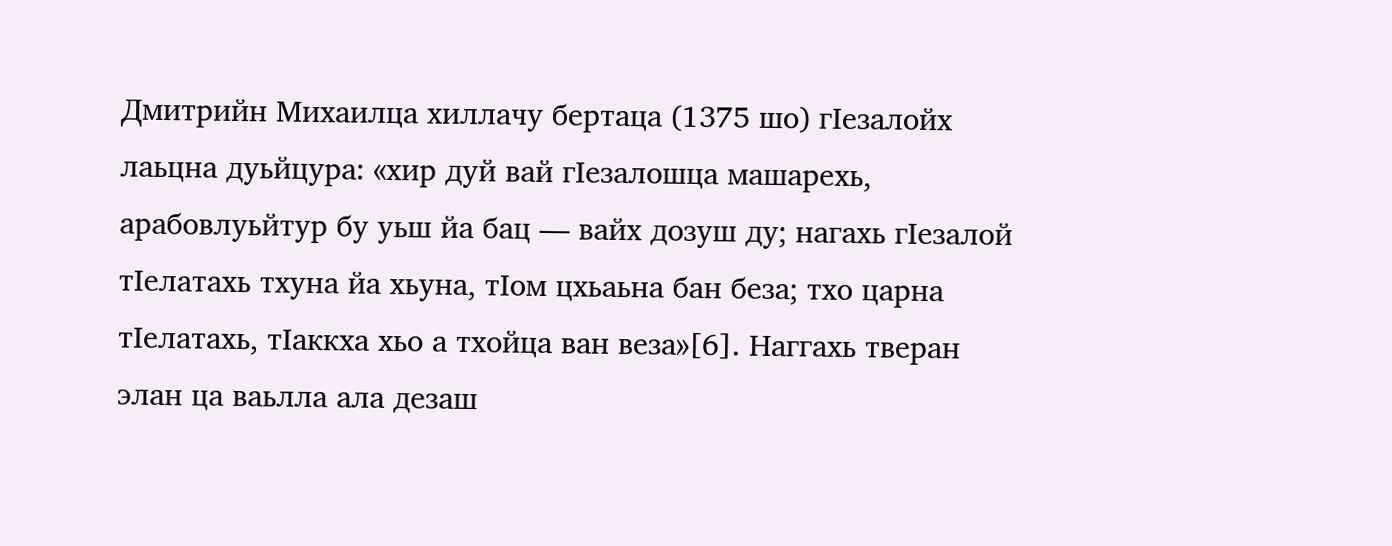Дмитрийн Михаилца хиллачу бертаца (1375 шо) гӀезалойх лаьцна дуьйцура: «хир дуй вай гӀезалошца машарехь, арабовлуьйтур бу уьш йа бац — вайх дозуш ду; нагахь гӀезалой тӀелатахь тхуна йа хьуна, тӀом цхьаьна бан беза; тхо царна тӀелатахь, тӀаккха хьо а тхойца ван веза»[6]. Наггахь тверан элан ца ваьлла ала дезаш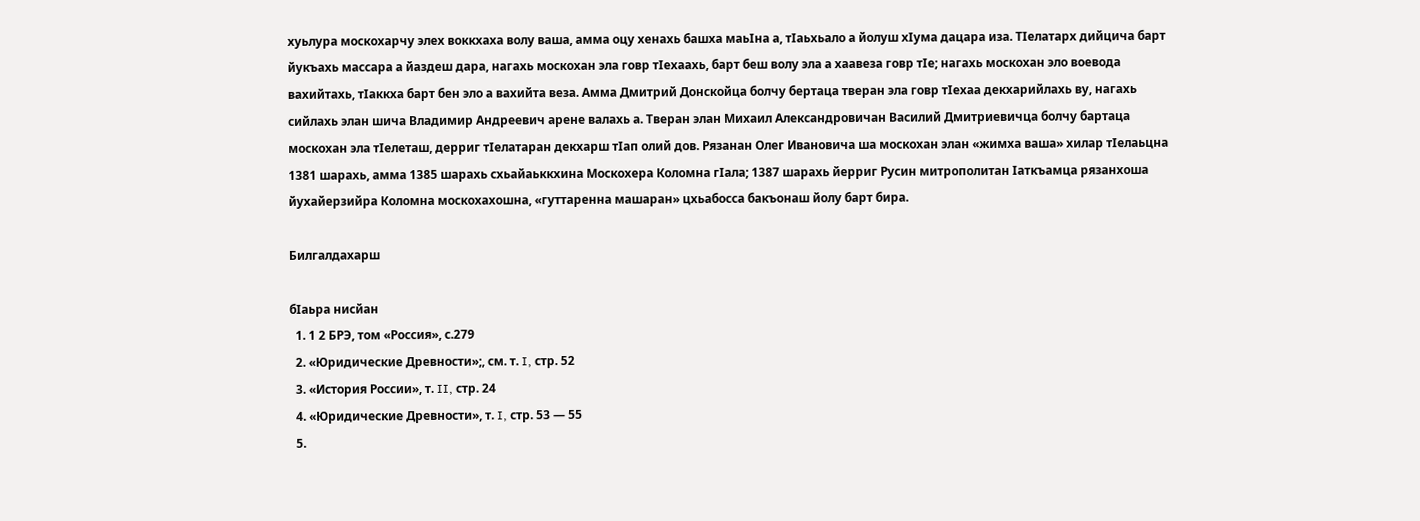хуьлура москохарчу элех воккхаха волу ваша, амма оцу хенахь башха маьӀна а, тӀаьхьало а йолуш хӀума дацара иза. ТӀелатарх дийцича барт йукъахь массара а йаздеш дара, нагахь москохан эла говр тӀехаахь, барт беш волу эла а хаавеза говр тӀе; нагахь москохан эло воевода вахийтахь, тӀаккха барт бен эло а вахийта веза. Амма Дмитрий Донскойца болчу бертаца тверан эла говр тӀехаа декхарийлахь ву, нагахь сийлахь элан шича Владимир Андреевич арене валахь а. Тверан элан Михаил Александровичан Василий Дмитриевичца болчу бартаца москохан эла тӀелеташ, дерриг тӀелатаран декхарш тӀап олий дов. Рязанан Олег Ивановича ша москохан элан «жимха ваша» хилар тӀелаьцна 1381 шарахь, амма 1385 шарахь схьайаьккхина Москохера Коломна гӀала; 1387 шарахь йерриг Русин митрополитан Ӏаткъамца рязанхоша йухайерзийра Коломна москохахошна, «гуттаренна машаран» цхьабосса бакъонаш йолу барт бира.

Билгалдахарш

бӀаьра нисйан
  1. 1 2 БРЭ, том «Россия», с.279
  2. «Юридические Древности»;, см. т. I, стр. 52
  3. «История России», т. II, стр. 24
  4. «Юридические Древности», т. I, стр. 53 — 55
  5.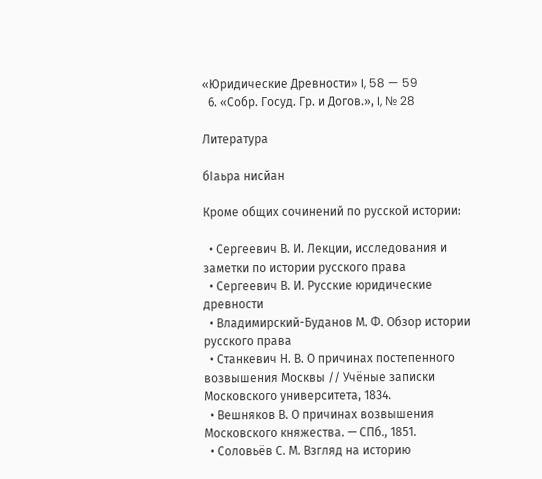«Юридические Древности» I, 58 — 59
  6. «Собр. Госуд. Гр. и Догов.», I, № 28

Литература

бӀаьра нисйан

Кроме общих сочинений по русской истории:

  • Сергеевич В. И. Лекции, исследования и заметки по истории русского права
  • Сергеевич В. И. Русские юридические древности
  • Владимирский-Буданов М. Ф. Обзор истории русского права
  • Станкевич Н. В. О причинах постепенного возвышения Москвы // Учёные записки Московского университета, 1834.
  • Вешняков В. О причинах возвышения Московского княжества. — СПб., 1851.
  • Соловьёв С. М. Взгляд на историю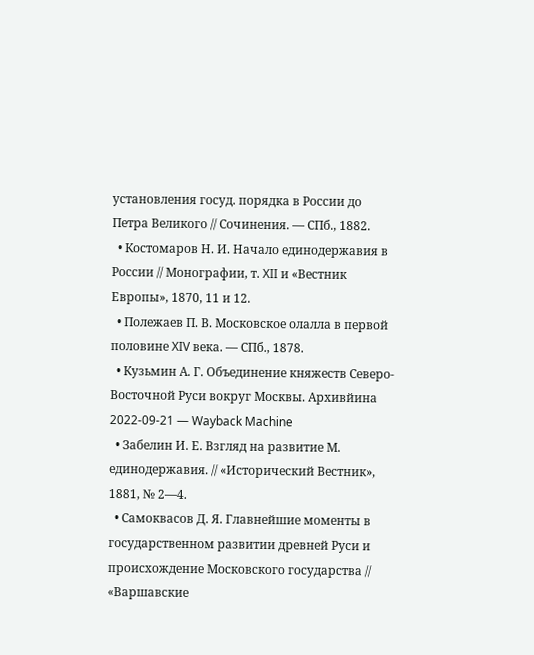установления госуд. порядка в России до Петра Великого // Сочинения. — СПб., 1882.
  • Костомаров Н. И. Начало единодержавия в России // Монографии, т. XII и «Вестник Европы», 1870, 11 и 12.
  • Полежаев П. В. Московское олалла в первой половине XIV века. — СПб., 1878.
  • Кузьмин А. Г. Объединение княжеств Северо-Восточной Руси вокруг Москвы. Архивйина 2022-09-21 — Wayback Machine
  • Забелин И. Е. Взгляд на развитие М. единодержавия. // «Исторический Вестник», 1881, № 2—4.
  • Самоквасов Д. Я. Главнейшие моменты в государственном развитии древней Руси и происхождение Московского государства // «Варшавские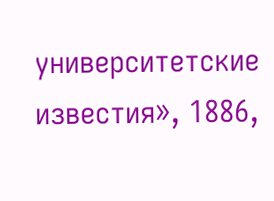университетские известия», 1886,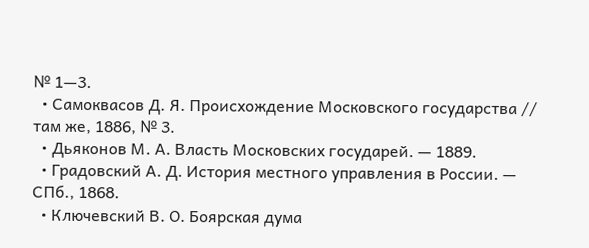№ 1—3.
  • Самоквасов Д. Я. Происхождение Московского государства // там же, 1886, № 3.
  • Дьяконов М. А. Власть Московских государей. — 1889.
  • Градовский А. Д. История местного управления в России. — СПб., 1868.
  • Ключевский В. О. Боярская дума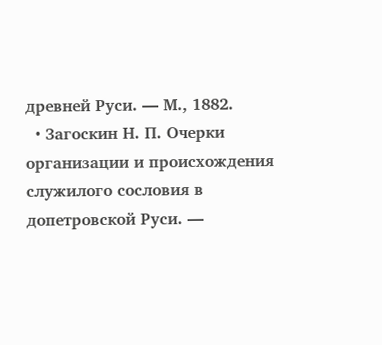древней Руси. — М., 1882.
  • Загоскин Н. П. Очерки организации и происхождения служилого сословия в допетровской Руси. —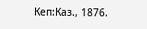Кеп:Каз., 1876.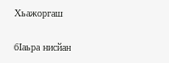Хьажоргаш

бӀаьра нисйан